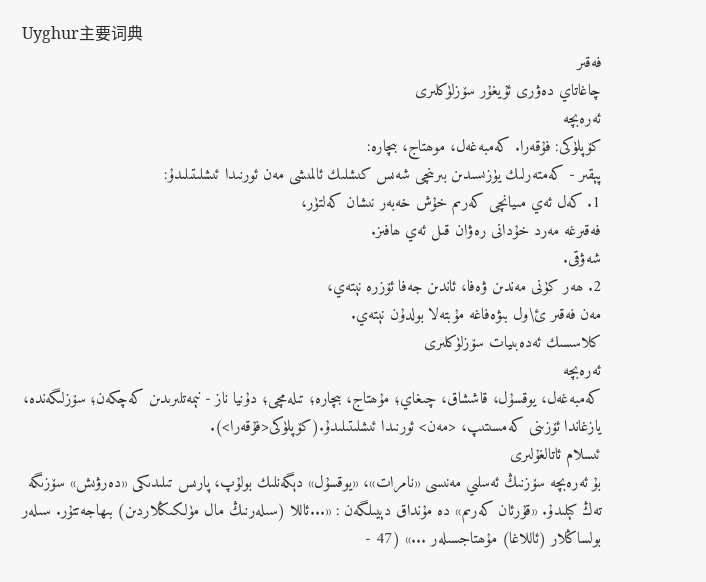Uyghur主要词典
فەقىر
چاغاتاي دەۋرى ئۇيغۇر سۆزلۈكلىرى
ئەرەبچە
كۆپلۈكى: فۇقەرا. كەمبەغەل، موھتاج، بىچارە:
پېقىر - كەمتەرلىك يۈزىسىدىن بىرىنچى شەىس كىشلىك ئالمىشى مەن ئورنىدا ئىشلىتىلىدۇ:
1. كەل ئەي مىيانچى كەرىم خۇش خەبەر نىشان كەلتۈر،
فەقىرغە مەرد خۇدانى رەۋان قىل ئەي ھافىز.
شەۋقى.
2. ھەر كۈنى مەندىن ۋەفا، ئاندىن جەفا ئۆزرە نېتەي،
مەن فەقىر ئ\ول بىۋەفاغە مۇبتەلا بولدۇن نېتەي.
كلاسسىك ئەدەبىيات سۆزلۈكلىرى
ئەرەبچە
كەمبەغەل، يوقسۇل، قاششاق، چىغاي؛ مۇھتاج، بىچارە؛ تىلەمچى؛ دۇنيا ناز - نېمەتلىرىدىن كەچكەن؛ سۆزلىگەندە، يازغاندا ئۆزىنى كەمسىتىپ، <مەن> ئورنىدا ئىشلىتىلىدۇ.(كۆپلۈكى<فۇقەرا>).
ئىسلام ئاتالغۇلىرى
بۇ ئەرەبچە سۆزنىڭ ئەسلىي مەنىسى «نامرات»، «يوقسۇل» دېگەنلىك بولۇپ، پارىس تىلىدىكى «دەرۋىش» سۆزىگە تەڭ كېلىدۇ. «قۇرئان كەرىم» دە مۇنداق دېيىلگەن : «...ئاللا (سىلەرنىڭ مال مۈلكىڭلاردىن) بىھاجەتتۇر. سىلەر بولساڭلار (ئاللاغا) مۇھتاجسىلەر ...» (47 -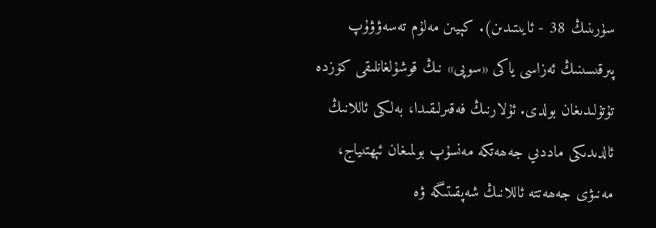سۈرىنىڭ 38 - ئايىتىدىن). كېيىن مەلۇم تەسەۋۋۇپ پىرقىسىنىڭ ئەزاسى ياكى «سوپى» نىڭ قوشۇلغانلىقى كۆزدە تۇتۇلىدىغان بولدى. ئۇلارنىڭ فەقىرلىقىدا، بەلكى ئاللانىڭ ئالدىدىكى ماددىي جەھەتكە مەنسۇپ بولمىغان ئېھتىياج، مەنىۋى جەھەتتە ئاللانىڭ شەپقىتىگە ۋە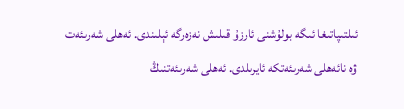ئىلتىپاتىغا ئىگە بولۇشنى ئارزۇ قىلىش نەزەرگە ئېلىندى. ئەھلى شەرىئەت ۋە نائەھلى شەرىئەتكە ئايرىلدى. ئەھلى شەرىئەتنىڭ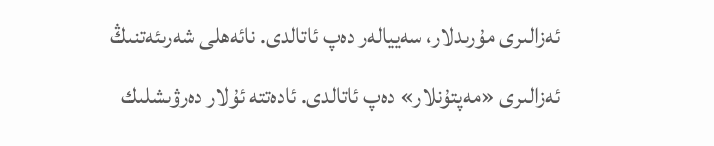ئەزالىرى مۇرىدلار، سەييالەر دەپ ئاتالدى. نائەھلى شەرىئەتنىڭ ئەزالىرى «مەپتۇنلار» دەپ ئاتالدى. ئادەتتە ئۇلار دەرۋىشلىك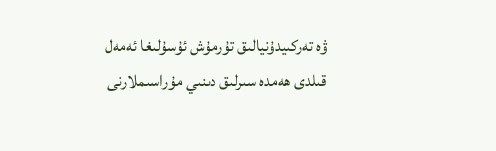ۋە تەركىيدۇنيالىق تۇرمۇش ئۇسۇلىغا ئەمەل قىلدى ھەمدە سىرلىق دىنىي مۇراسىملارنى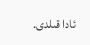ئادا قىلدى.